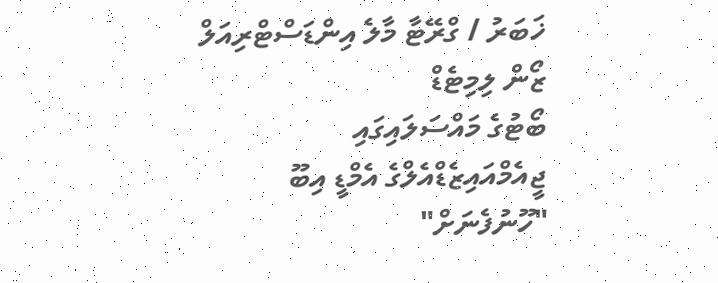ޚަބަރު / ގްރޭޓާ މާލެ އިންޑަސްޓްރިއަލް ޒޯން ލިމިޓެޑް
ބޯޓުގެ މައްސަލައިގައި ޖީއެމްއައިޒެޑްއެލްގެ އެމްޑީ އިބޫ "ހޫނުފެނަށް"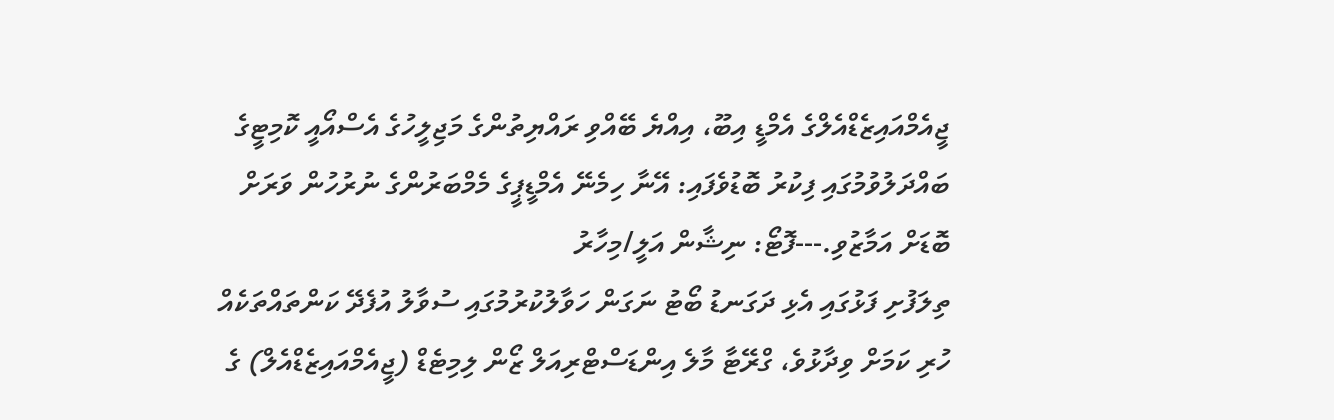ޖީއެމްއައިޒެޑްއެލްގެ އެމްޑީ އިބޫ، އިއްޔެ ބޭއްވި ރައްޔިތުންގެ މަޖިލީހުގެ އެސްއޯއީ ކޮމިޓީގެ ބައްދަލުވުމުގައި ފިކުރު ބޮޑުވެފައި: އޭނާ ހިމެނޭ އެމްޑީޕީގެ މެމްބަރުންގެ ނުރުހުން ވަރަށް ބޮޑަށް އަމާޒުވި.---ފޮޓޯ: ނިޝާން އަލީ/މިހާރު
ތިލަފުށި ފަޅުގައި އެޅި ދަގަނޑު ބޯޓު ނަގަން ހަވާލުކުރުމުގައި ސުވާލު އުފެދޭ ކަންތައްތަކެއް ހުރި ކަމަށް ވިދާޅުވެ، ގްރޭޓާ މާލެ އިންޑަސްޓްރިއަލް ޒޯން ލިމިޓެޑް (ޖީއެމްއައިޒެޑްއެލް) ގެ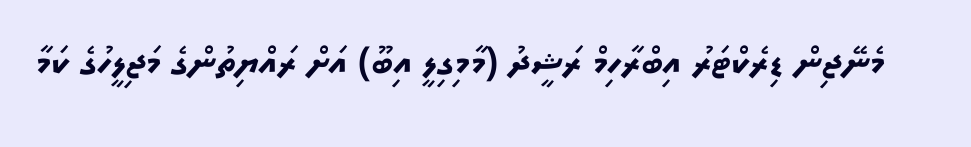މެނޭޖިން ޑިރެކްޓަރު އިބްރާހިމް ރަޝީދު (މާމިގިލީ އިބޫ) އަށް ރައްޔިތުންގެ މަޖިލީހުގެ ކަމާ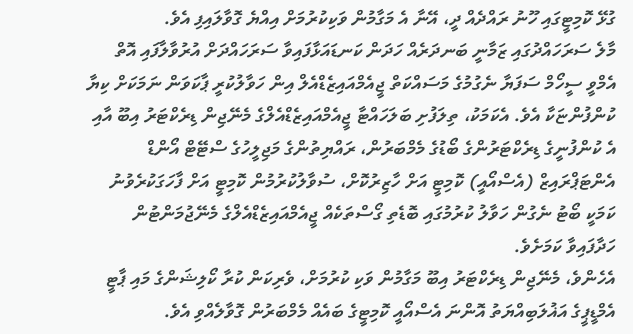ގުޅޭ ކޮމިޓީގައި ހޫނު ރައްދެއް ދީ، އޭނާ އެ މަގާމުން ވަކިކުރުމަށް އިއްޔެ ގޮވާލައިފި އެވެ.
މާލެ ސަރަހައްދުގައި ޒަމާނީ ބަނދަރެއް ހަދަން ކަނޑައަޅާފައިވާ ސަރަހައްދަށް އުރުވާލާފައި އޮތް އެމްވީ ސީހޯމް ސަފަޔާ ނެގުމުގެ މަސައްކަތް ޖީއެމްއައިޒެޑްއެލް އިން ހަވާލުކުރީ ޕާކަވަން ނަމަކަށް ކިޔާ ކުންފުންޏަކާ އެވެ. އެކަމަކު، ތިލަފުށި ބަލަހައްޓާ ޖީއެމްއައިޒެޑްއެލްގެ މެނޭޖިން ޑިރެކްޓަރު އިބޫ އާއި އެ ކުންފުނީގެ ޑިރެކްޓަރުންގެ ބޯޑުގެ މެމްބަރުން، ރައްޔިތުންގެ މަޖިލީހުގެ ސްޓޭޓް އޯންޑް އެންޓަޕްރައިޒް (އެސްއޯއީ) ކޮމިޓީ އަށް ހާޒިރުކޮށް، ސުވާލުކުރުމުން ކޮމިޓީ އަށް ފާހަގަކުރެވުނު ކަމަކީ ބޯޓު ނެގުން ހަވާލު ކުރުމުގައި ބޮޑެތި ގޯސްތަކެއް ޖީއެމްއައިޒެޑްއެލްގެ މެނޭޖުމަންޓުން ހަދާފައިވާ ކަމަށެވެ.
އެހެންވެ، މެނޭޖިން ޑިރެކްޓަރު އިބޫ މަގާމުން ވަކި ކުރުމަށް، ވެރިކަން ކުރާ ކޯލިޝަންގެ މައި ޕާޓީ އެމްޑީޕީގެ އަޣުލަބިއްޔަތު އޮންނަ އެސްއޯއީ ކޮމިޓީގެ ބައެއް މެމްބަރުން ގޮވާލެއްވި އެވެ.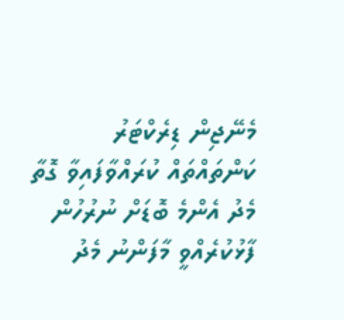މެނޭޖިން ޑިރެކްޓަރު ކަންތައްތައް ކުރައްވާފައިވާ ގޮތާ މެދު އެންމެ ބޮޑަށް ނުރުހުން ފާޅުކުރެއްވީ މާފަންނު މެދު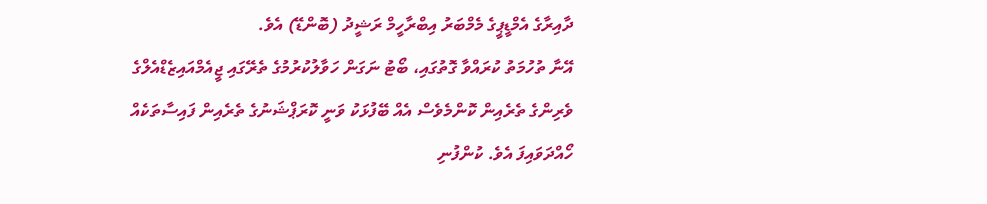ދާއިރާގެ އެމްޑީޕީގެ މެމްބަރު އިބްރާހީމް ރަޝީދު (ބޮންޑޭ) އެވެ.
އޭނާ ތުހުމަތު ކުރައްވާ ގޮތުގައި، ބޯޓު ނަގަން ހަވާލުކުރުމުގެ ތެރޭގައި ޖީއެމްއައިޒެޑްއެލްގެ ވެރިންގެ ތެރެއިން ކޮންމެވެސް އެއް ބޭފުޅަކު ވަނީ ކޮރަޕްޝަނުގެ ތެރެއިން ފައިސާތަކެއް ހޯއްދަވައިފަ އެވެ. ކުންފުނި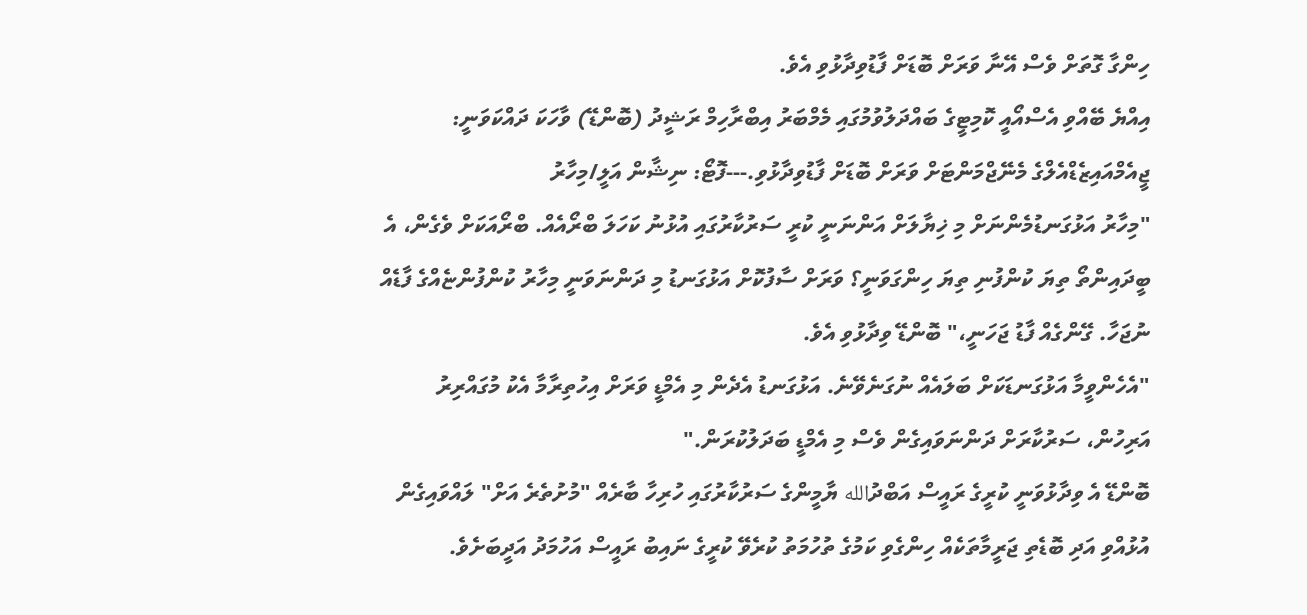ހިންގާ ގޮތަށް ވެސް އޭނާ ވަރަށް ބޮޑަށް ފާޑުވިދާޅުވި އެވެ.
އިއްޔެ ބޭއްވި އެސްއޯއީ ކޮމިޓީގެ ބައްދަލުވުމުގައި މެމްބަރު އިބްރާހިމް ރަޝީދު (ބޮންޑޭ) ވާހަކަ ދައްކަވަނީ: ޖީއެމްއައިޒެޑްއެލްގެ މެނޭޖްމަންޓަށް ވަރަށް ބޮޑަށް ފާޑުވިދާޅުވި.---ފޮޓޯ: ނިޝާން އަލީ/މިހާރު
"މިހާރު އަޅުގަނޑުމެންނަށް މި ޚިޔާލަށް އަންނަނީ ކުރީ ސަރުކާރުގައި އުޅުނު ކަހަލަ ބްރޯއެއް. ބްރޯއަކަށް ވެގެން، އެ ބީދައިންތޯ ތިޔަ ކުންފުނި ތިޔަ ހިންގަވަނީ؟ ވަރަށް ސާފުކޮށް އަޅުގަނޑު މި ދަންނަވަނީ މިހާރު ކުންފުންޏެއްގެ ފާޑެއް ނުޖަހާ. ގޭންގެއް ފާޑު ޖަހަނީ،" ބޮންޑޭ ވިދާޅުވި އެވެ.
"އެހެންވީމާ އަޅުގަނޑަކަށް ބަލައެއް ނުގަނެވޭނެ. އަޅުގަނޑު އެދެން މި އެމްޑީ ވަރަށް އިހުތިރާމާ އެކު މުގައްރިރު އަރިހުން، ސަރުކާރަށް ދަންނަވައިގެން ވެސް މި އެމްޑީ ބަދަލުކުރަން."
ބޮންޑޭ އެ ވިދާޅުވަނީ ކުރީގެ ރައީސް އަބްދުالله ޔާމީންގެ ސަރުކާރުގައި ހުރިހާ ބާރެއް "މުށުތެރެ އަށް" ލައްވައިގެން އުޅުއްވި އަދި ބޮޑެތި ޖަރީމާތަކެއް ހިންގެވި ކަމުގެ ތުހުމަތު ކުރެވޭ ކުރީގެ ނައިބު ރައީސް އަހުމަދު އަދީބަށެވެ.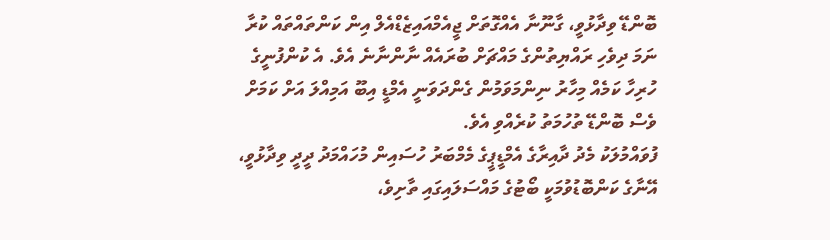ބޮންޑޭ ވިދާޅުވީ، ގާނޫނާ އެއްގޮތަށް ޖީއެމްއައިޒެޑްއެލް އިން ކަންތައްތައް ކުރާ ނަމަ ދިވެހި ރައްޔިތުންގެ މައްޗަށް ބުރައެއް ނާންނާނެ އެވެ. އެ ކުންފުނީގެ ހުރިހާ ކަމެއް މިހާރު ނިންމަވަމުން ގެންދަވަނީ އެމްޑީ އިބޫ އަމިއްލަ އަށް ކަމަށް ވެސް ބޮންޑޭ ތުހުމަތު ކުރެއްވި އެވެ.
ފުވައްމުލަކު މެދު ދާއިރާގެ އެމްޑީޕީގެ މެމްބަރު ހުސައިން މުހައްމަދު ދީދީ ވިދާޅުވީ، އޭނާގެ ކަންބޮޑުވުމަކީ ބޯޓުގެ މައްސަލައިގައި ތާށިވެ،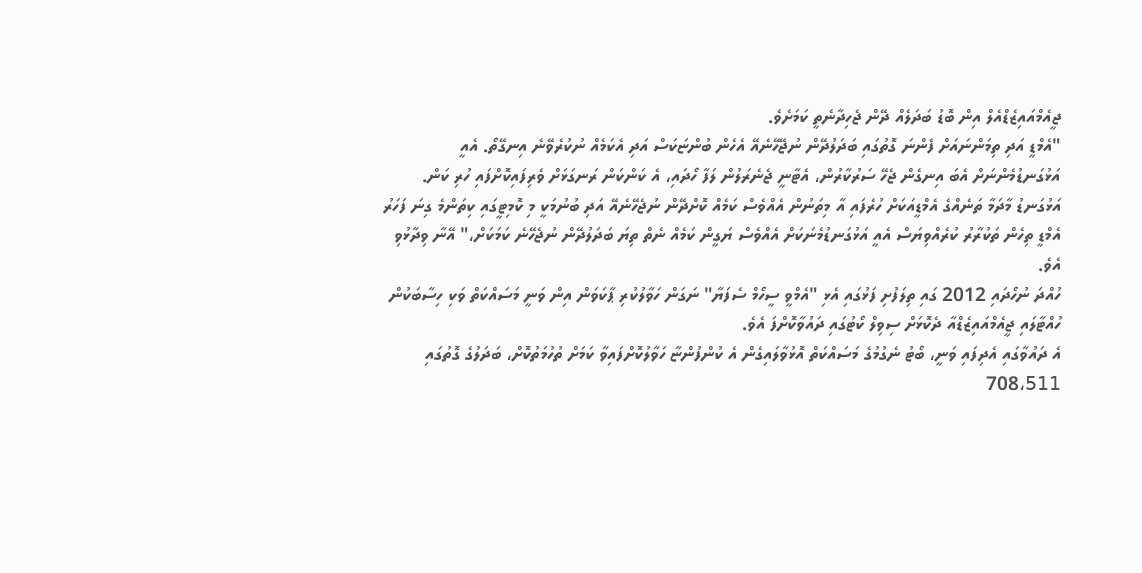ޖީއެމްއައިޒެޑްއެލް އިން ބޮޑު ބަދަލެއް ދޭން ޖެހިދާނެތީ ކަމަށެވެ.
"އެމްޑީ އަދި ތިމަންނައަށް ފެންނަ ގޮތުގައި ބަދަލުދޭން ނުޖޭހޭނެއޭ އެހެން ބުންޏަކަސް އަދި އެކަމެއް ނުކުރެވޭނެ އިނގޭތޯ. އެއީ އަޅުގަނޑުމެންނަށް އެބަ އިނގެން ޖެހޭ ސަރުކާރުން، އެޓާނީ ޖެނެރަލުން ލަފާ ހޯދައި، އެ ކަންކަން ރަނގަޅަށް ވެރިފައިކޮށްފައި ހުރި ކަން. އަޅުގަނޑު މާދަމާ ތަނެއްގެ އެމްޑީއަކަށް ހުރެފައި އާ މިތަނުން އެއްވެސް ކަމެއް ކޮށްދޭން ނުޖެހޭނެއޭ އަދި ބުނުމަކީ މި ކޮމިޓީގައި ކިތަންމެ ގިނަ ފަހަރު އެމްޑީ ތިހެން ތަކުރާރު ކުރެއްވިޔަސް އެއީ އަޅުގަނޑުމެނަކަށް އެއްވެސް ޔަގީން ކަމެއް ނެތް ތިޔަ ބަދަލުދޭން ނުޖެހޭނެ ކަމަކަށް،" އޭނާ ވިދާޅުވި އެވެ.
ހުއްދަ ނުހޯދައި 2012 ގައި ތިލަފުށި ފަޅުގައި އެޅި "އެމްވީ ސީހޯމް ސެފަޔާ" ނަގަން ހަވާލުކުރި ޕާކަވަން އިން ވަނީ މަސައްކަތް ވަކި ހިސާބަކުން ހުއްޓާލައި ޖީއެމްއައިޒެޑްއާ ދެކޮޅަށް ސިވިލް ކޯޓުގައި ދައުވާކޮށްފަ އެވެ.
އެ ދައުވާގައި އެދިފައި ވަނީ، ބޯޓު ނެގުމުގެ މަސައްކަތް އޮޅުވާލައިގެން އެ ކުންފުންޏާ ހަވާލުކޮށްފައިވާ ކަމަށް ތުހުމަތުކޮށް، ބަދަލުގެ ގޮތުގައި 708،511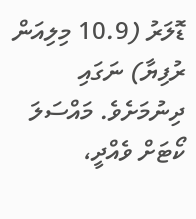ޑޮލަރު (10.9 މިލިއަން ރުފިޔާ) ނަގައި ދިނުމަށެވެ. މައްސަލަ ކޯޓަށް ވެއްދީ،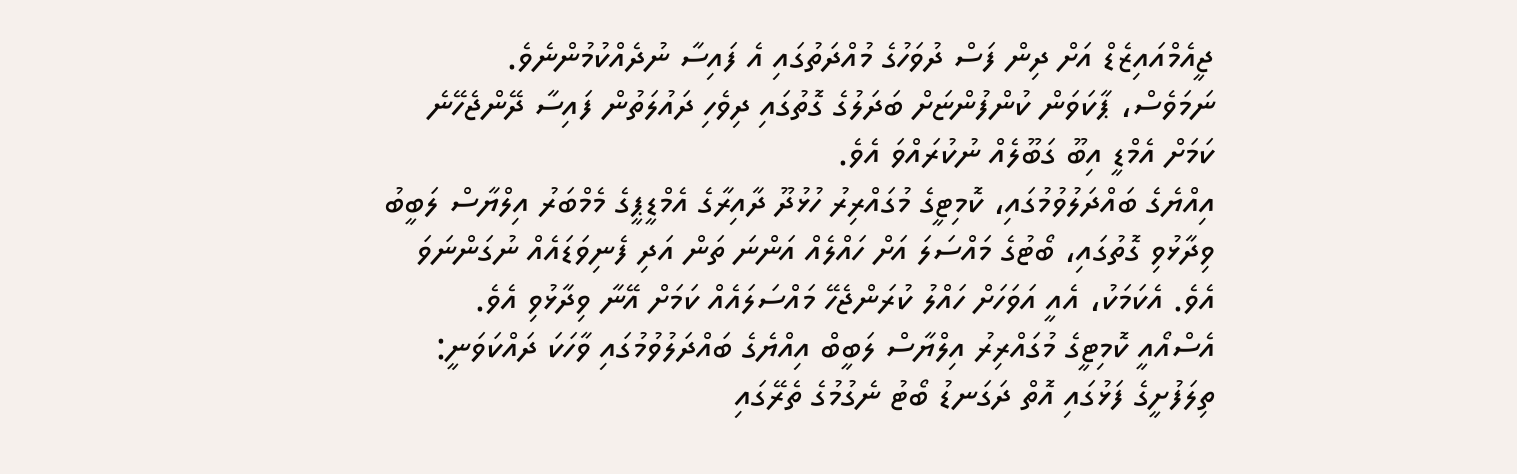ޖީއެމްއައިޒެޑް އަށް ދިން ފަސް ދުވަހުގެ މުއްދަތުގައި އެ ފައިސާ ނުދެއްކުމުންނެވެ.
ނަމަވެސް، ޕާކަވަން ކުންފުންޏަށް ބަދަލުގެ ގޮތުގައި ދިވެހި ދައުލަތުން ފައިސާ ދޭންޖެހޭނެ ކަމަށް އެމްޑީ އިބޫ ގަބޫލެއް ނުކުރައްވަ އެވެ.
އިއްޔެގެ ބައްދަލުވުމުގައި، ކޮމިޓީގެ މުގައްރިރު ހުޅުދޫ ދާއިރާގެ އެމްޑީޕީގެ މެމްބަރު އިލްޔާސް ލަބީބު ވިދާޅުވި ގޮތުގައި، ބޯޓުގެ މައްސަލަ އަށް ހައްލެއް އަންނަ ތަން އަދި ފެނިވަޑައެއް ނުގަންނަވަ އެވެ. އެކަމަކު، އެއީ އަވަހަށް ހައްލު ކުރަންޖެހޭ މައްސަލައެއް ކަމަށް އޭނާ ވިދާޅުވި އެވެ.
އެސްއޯއީ ކޮމިޓީގެ މުގައްރިރު އިލްޔާސް ލަބީބް އިއްޔެގެ ބައްދަލުވުމުގައި ވާހަކަ ދައްކަވަނީ: ތިލަފުށީގެ ފަޅުގައި އޮތް ދަގަނޑު ބޯޓު ނެގުމުގެ ތެރޭގައި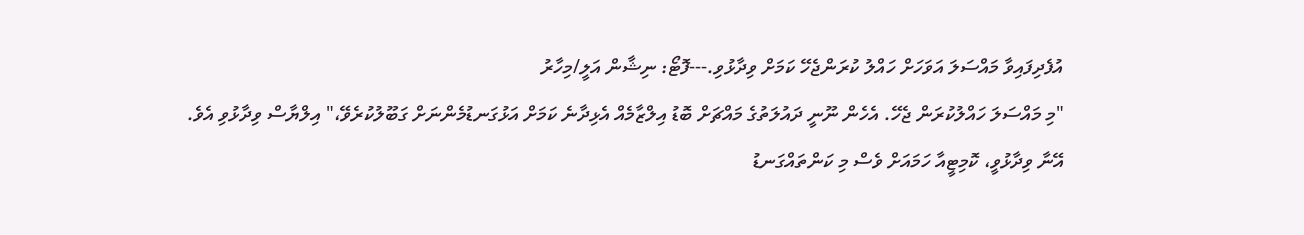އުފެދިފައިވާ މައްސަލަ އަވަހަށް ހައްލު ކުރަންޖެހޭ ކަމަށް ވިދާޅުވި.---ފޮޓޯ: ނިޝާން އަލީ/މިހާރު
"މި މައްސަލަ ހައްލުކުރަން ޖެހޭ. އެހެން ނޫނީ ދައުލަތުގެ މައްޗަށް ބޮޑު އިލްޒާމެއް އެޅިދާނެ ކަމަށް އަޅުގަނޑުމެންނަށް ގަބޫލުކުރެވޭ،" އިލްޔާސް ވިދާޅުވި އެވެ.
އޭނާ ވިދާޅުވީ، ކޮމިޓީއާ ހަމައަށް ވެސް މި ކަންތައްގަނޑު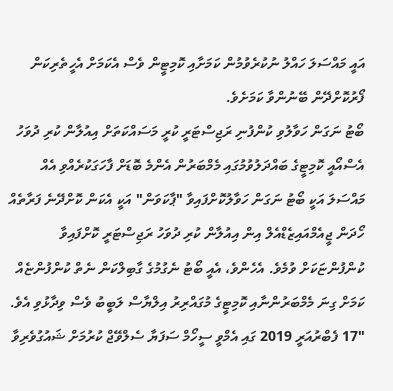އައީ މައްސަލަ ހައްލު ނުކުރެވުމުން ކަމަށާއި ކޮމިޓީން ވެސް އެކަމަށް އެހީތެރިކަން ފޯރުކޮށްދޭން ބޭނުންވާ ކަމަށެވެ.
ބޯޓު ނަގަން ހަވާލުވި ކުންފުނި ރަޖިސްޓަރީ ކުރީ މަސައްކަތަށް އިއުލާން ކުރި ދުވަހު
އެސްއޯއީ ކޮމިޓީގެ ބައްދަލުވުމުގައި މެމްބަރުން އެންމެ ބޮޑަށް ފާހަގަކުރެއްވި އެއް މައްސަލަ އަކީ ބޯޓު ނަގަން ހަވާލުކޮށްފައިވާ "ޕާކަވަން" އަކީ އެކަން ކޮށްދޭނެ ފަރާތެއް ހޯދަން ޖީއެމްއައިޒެޑްއެލް އިން އިއުލާން ކުރި ދުވަހު ރަޖިސްޓަރީ ކޮށްފައިވާ ކުންފުންޏަކަށް ވުމެވެ. އެހެންވެ، އެއީ ބޯޓު ނެގުމުގެ ގާބިލްކަން ނެތް ކުންފުންޏެއް ކަމަށް ގިނަ މެމްބަރުންނާއި ކޮމިޓީގެ މުގައްރިރު އިލްޔާސް ލަބީބު ވެސް ވިދާޅުވި އެވެ.
"17 ފެބްރުއަރީ 2019 ގައި އެމްވީ ސީހޯމް ސަފަޔާ ސެލްވޭޖް ކުރުމަށް ޝައުގުވެރިވާ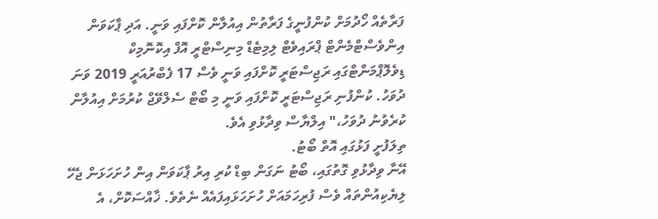ފަރާތެއް ހޯދުމަށް ކުންފުނީގެ ފަރާތުން އިއުލާން ކޮށްފައި ވަނީ. އަދި ޕާކަވަން އިންވެސްޓްމެންޓް ޕްރައިވެޓް ލިމިޓެޑް މިނިސްޓްރީ އޮފް އިކޮނޮމިކް ޑިވެލޮޕްމަންޓްގައި ރަޖިސްޓަރީ ކޮށްފައި ވަނީ ވެސް 17 ފެބްރުއަރީ 2019 ވަނަ ދުވަހު. ކުންފުނި ރަޖިސްޓަރީ ކޮށްފައި ވަނީ މި ބޯޓް ސެލްވޭޖް ކުރުމަށް އިއުލާން ކުރެވުނު ދުވަހު،" އިލްޔާސް ވިދާޅުވި އެވެ.
ތިލަފުށީ ފަޅުގައި އޮތް ބޯޓު.
އޭނާ ވިދާޅުވި ގޮތުގައި، ބޯޓު ނަގަން ބިޑް ކުރި އިރު ޕާކަވަން އިން ހުށަހަޅަން ޖެހޭ ލިޔެކިއުންތައް ވެސް ފުރިހަމައަށް ހުށަހަޅައިފައެއް ނެތެވެ. ޚާއްސަކޮށް، އެ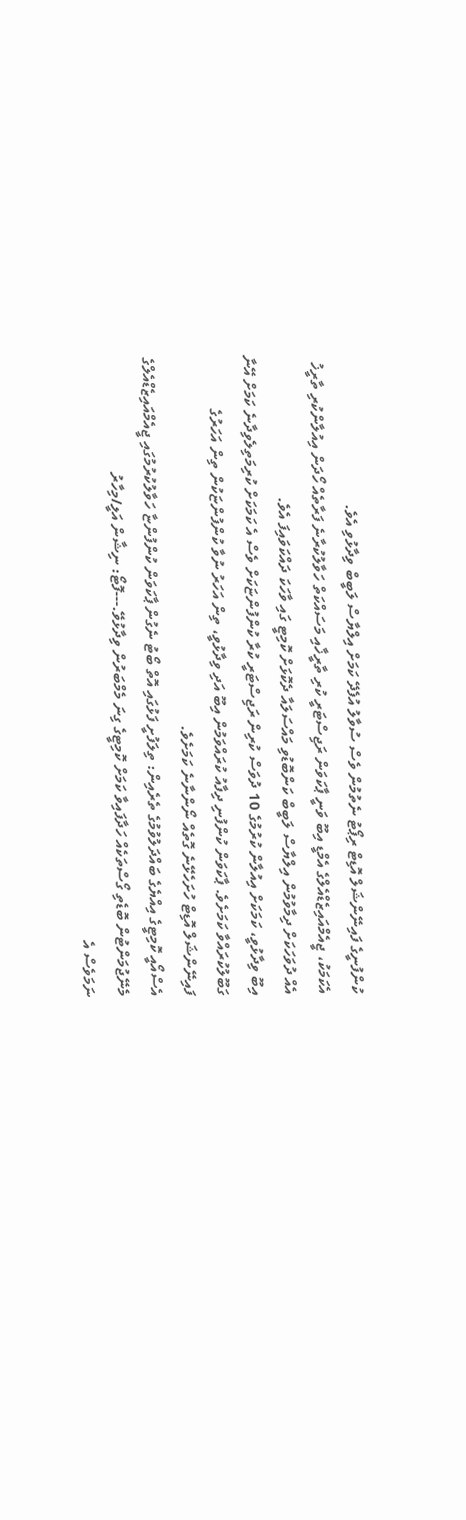ކުންފުނީގެ ފައިނޭންޝަލް އޮޑިޓް ރިޕޯޓު ނެތުމުން ވެސް ސުވާލު އުފެދޭ ކަމަށް އިލްޔާސް ލަބީބް ވިދާޅުވި އެވެ.
އެކަމަކު، ޖީއެމްއައިޒެޑްއެލްގެ އެމްޑީ އިބޫ ވަނީ ޕާކަވަން ރަޖިސްޓަރީ ކުރި ތާރީޚާއި މަސައްކަތް ހަވާލުކުރާނެ ފަރާތެއް ހޯދަން އިއުލާންކުރި ތާރީޚު އެއް ދުވަހަކަށް ދިމާވުމުން އިލްޔާސް ލަބީބް ކަންބޮޑުވި މައްސަލައާ ދެކޮޅަށް ކޮމިޓީ ގައި ވާހަކަ ދައްކަވައިފަ އެވެ.
އިބޫ ވިދާޅުވީ، ކަމަކަށް އިއުލާން ކުރުމުގެ 10 ދުވަސް ކުރިން ރަޖިސްޓަރީ ކުރާ ކުންފުންޏަކަށް ވެސް އެ ކަމަކަށް ކުރިމަތިލެވިދާނެ ކަމަށް އޭނާ ގަބޫލުކުރައްވާ ކަމަށެވެ. ޕާކަވަން ކުންފުނި ދިފާއު ކުރައްވަމުން އިބޫ އަދި ވިދާޅުވީ، ތިން އަހަރު ނުވާ ކުންފުންޏަކުން ތިން އަހަރުގެ ފައިނޭންޝަލް އޮޑިޓް ހުށަހެޅޭނެ ގޮތެއް ނޯންނާނެ ކަމަށެވެ.
އެސްއޯއީ ކޮމިޓީގެ އިއްޔެގެ ބައްދަލުވުމުގެ ތެރެއިން: ތިލަފުށީ ފަޅުގައި އޮތް ބޯޓު ނެގުން ޕާކަވަން ކުންފުންޏާ ހަވާލުކުރުމުގައި ޖީއެމްއައިޒެޑްއެލްގެ މެނޭޖުމަންޓުން ބޮޑެތި ގޯސްތަކެއް ހަދާފައިވާ ކަމަށް ކޮމިޓީގެ ގިނަ މެމްބަރުން ވިދާޅުވޭ.---ފޮޓޯ: ނިޝާން އަލީ/މިހާރު
ނަމަވެސް އެ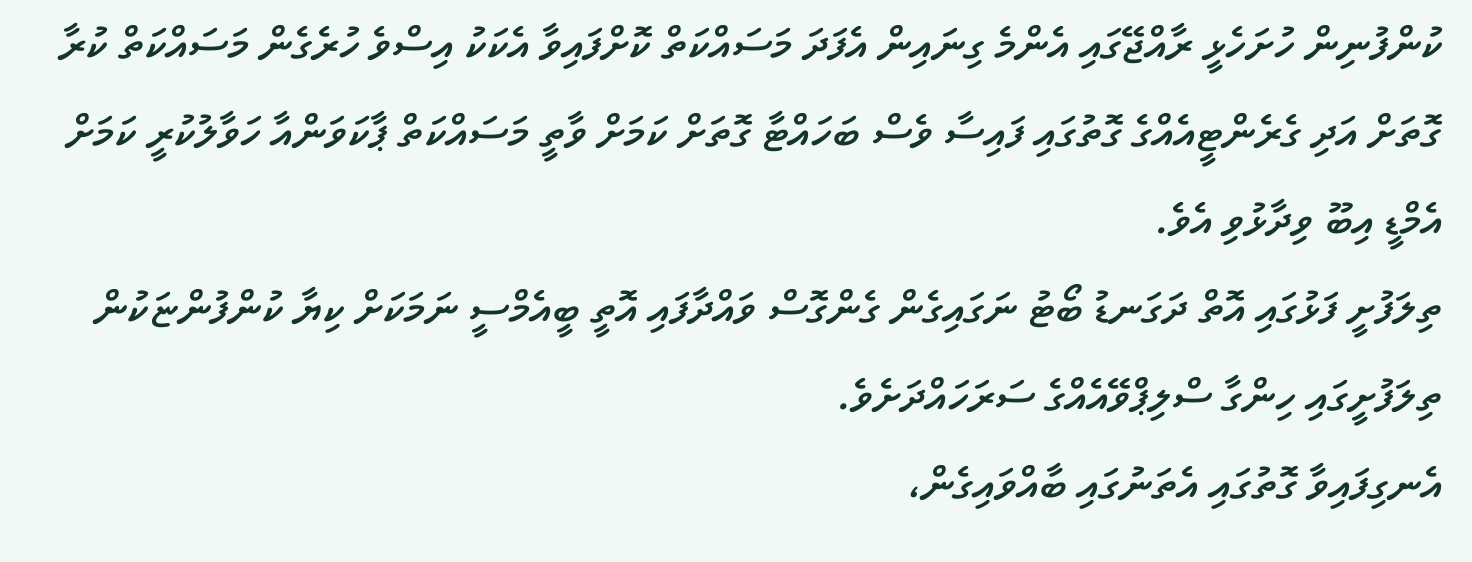ކުންފުނިން ހުށަހެޅީ ރާއްޖޭގައި އެންމެ ގިނައިން އެފަދަ މަސައްކަތް ކޮށްފައިވާ އެކަކު އިސްވެ ހުރެގެން މަސައްކަތް ކުރާ ގޮތަށް އަދި ގެރެންޓީއެއްގެ ގޮތުގައި ފައިސާ ވެސް ބަހައްޓާ ގޮތަށް ކަމަށް ވާތީ މަސައްކަތް ޕާކަވަންއާ ހަވާލުކުރީ ކަމަށް އެމްޑީ އިބޫ ވިދާޅުވި އެވެ.
ތިލަފުށީ ފަޅުގައި އޮތް ދަގަނޑު ބޯޓު ނަގައިގެން ގެންގޮސް ވައްދާފައި އޮތީ ބީއެމްސީ ނަމަކަށް ކިޔާ ކުންފުންޏަކުން ތިލަފުށީގައި ހިންގާ ސްލިޕްވޭއެއްގެ ސަރަހައްދަށެވެ.
އެނގިފައިވާ ގޮތުގައި އެތަނުގައި ބާއްވައިގެން،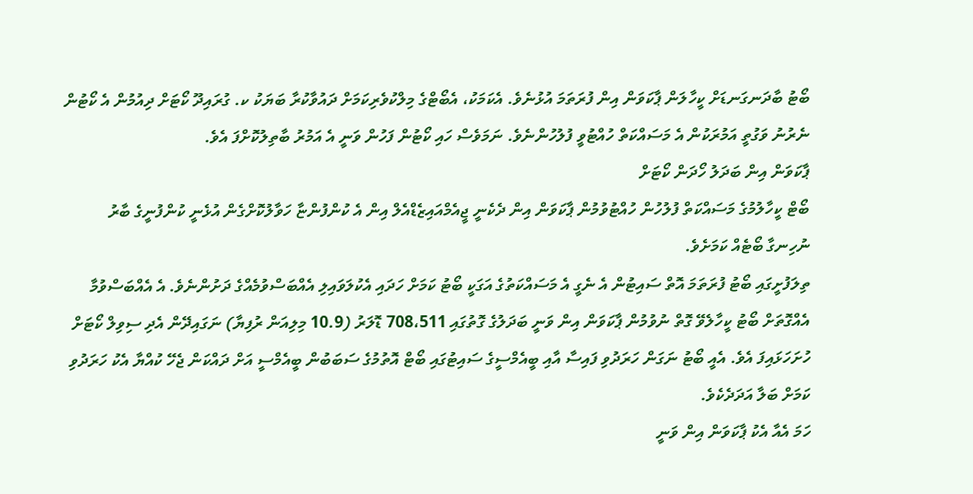ބޯޓު ބާދަނގަނޑަށް ކީހާލަން ޕާކަވަން އިން ފުރަތަމަ އުޅުނެވެ. އެކަމަކު، އެބޯޓްގެ މިލްކުވެރިކަމަށް ދައުވާކުރާ ބަޔަކު ކ. ގުރައިދޫ ކޯޓަށް ދިއުމުން އެ ކޯޓުން ނެރުނު ވަގުތީ އަމުރަކުން އެ މަސައްކަތް ހުއްޓުވީ ފުލުހުންނެވެ. ނަމަވެސް ހައި ކޯޓުން ފަހުން ވަނީ އެ އަމުރު ބާތިލުކޮށްފަ އެވެ.
ޕާކަވަން އިން ބަދަލު ހޯދަން ކޯޓަށް
ބޯޓް ކީހާލުމުގެ މަސައްކަތް ފުލުހުން ހުއްޓުވުމުން ޕާކަވަން އިން ދެކެނީ ޖީއެމްއައިޒެޑްއެލް އިން އެ ކުންފުންޏާ ހަވާލުކޮށްގެން އުޅެނީ ކުންފުނީގެ ބާރު ނުހިނގާ ބޯޓެއް ކަމަށެވެ.
ތިލަފުށީގައި ބޯޓު ފުރަތަމަ އޮތް ސައިޓުން އެ ނެގީ އެ މަސައްކަތުގެ އަގަކީ ބޯޓު ކަމަށް ހަދައި އެކުލަވައިލި އެއްބަސްވުމެއްގެ ދަށުންނެވެ. އެ އެއްބަސްވުމާ އެއްގޮތަށް ބޯޓު ކީހާލެވޭ ގޮތް ނުވުމުން ޕާކަވަން އިން ވަނީ ބަދަލުގެ ގޮތުގައި 708،511 ޑޮލަރު (10.9 މިލިއަން ރުފިޔާ) ނަގައިދޭން އެދި ސިވިލް ކޯޓަށް ހުށަހަޅައިފަ އެވެ. އެއީ ބޯޓު ނަގަން ހަރަދުވި ފައިސާ އާއި ބީއެމްސީގެ ސައިޓުގައި ބޯޓް އޮތުމުގެ ސަބަބުން ބީއެމްސީ އަށް ދައްކަން ޖެހޭ ކުއްޔާ އެކު ހަރަދުވި ކަމަށް ބަލާ އަދަދެކެވެ.
ހަމަ އެއާ އެކު ޕާކަވަން އިން ވަނީ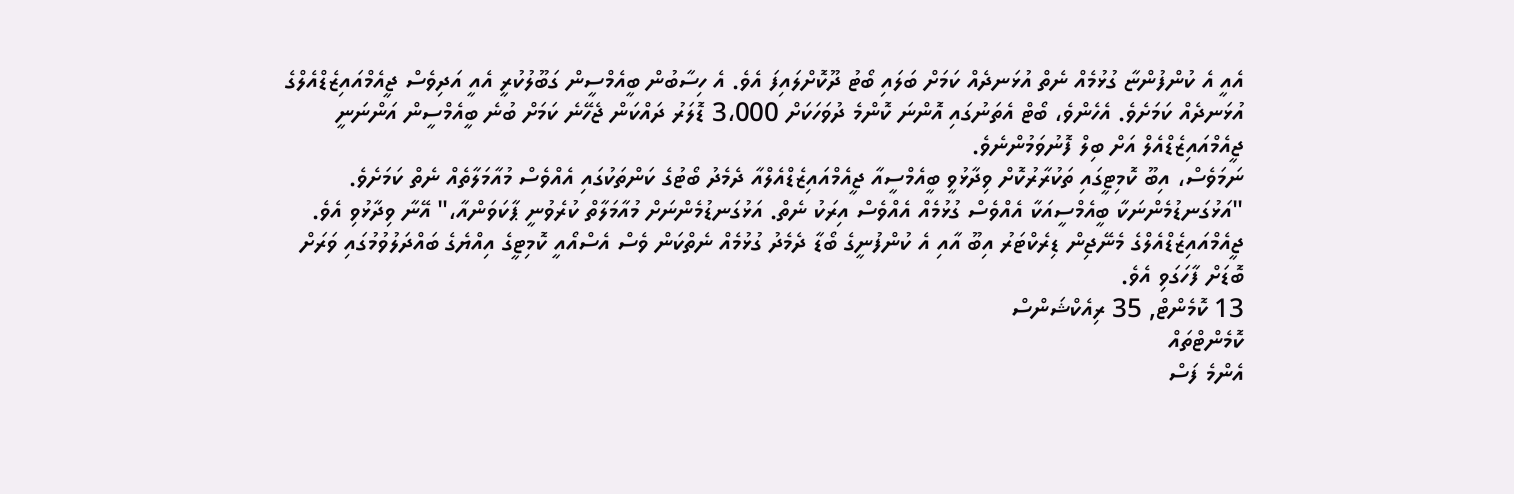އެއީ އެ ކުންފުންޏާ ގުޅުމެއް ނެތް އުޅަނދެއް ކަމަށް ބަލައި ބޯޓު ދޫކޮށްލައިފަ އެވެ. އެ ހިސާބުން ބީއެމްސީން ގަބޫލުކުރީ އެއީ އަދިވެސް ޖީއެމްއައިޒެޑްއެލްގެ އުޅަނދެއް ކަމަށެވެ. އެހެންވެ، ބޯޓް އެތަނުގައި އޮންނަ ކޮންމެ ދުވަހަކަށް 3،000 ޑޮލަރު ދައްކަން ޖެހޭނެ ކަމަށް ބުނެ ބީއެމްސީން އަންނަނީ ޖީއެމްއައިޒެޑްއެލް އަށް ބިލް ފޮނުވަމުންނެވެ.
ނަމަވެސް، އިބޫ ކޮމިޓީގައި ތަކުރާރުކޮށް ވިދާޅުވީ ބީއެމްސީއާ ޖީއެމްއައިޒެޑްއެލްއާ ދެމެދު ބޯޓުގެ ކަންތަކުގައި އެއްވެސް މުއާމަލާތެއް ނެތް ކަމަށެވެ.
"އަޅުގަނޑުމެންނަކާ ބީއެމްސީއަކާ އެއްވެސް ގުޅުމެއް އެއްވެސް އިރަކު ނެތް. އަޅުގަނޑުމެންނަށް މުއާމަލާތް ކުރެވުނީ ޕާކަވަންއާ،" އޭނާ ވިދާޅުވި އެވެ.
ޖީއެމްއައިޒެޑްއެލްގެ މެނޭޖިން ޑިރެކްޓަރު އިބޫ އާއި އެ ކުންފުނީގެ ބޯޑާ ދެމެދު ގުޅުމެއް ނެތްކަން ވެސް އެސްއޯއީ ކޮމިޓީގެ އިއްޔެގެ ބައްދަލުވުމުގައި ވަރަށް ބޮޑަށް ފާހަގަވި އެވެ.
13 ކޮމެންޓް, 35 ރިއެކްޝަންސް
ކޮމެންޓްތައް
އެންމެ ފަސް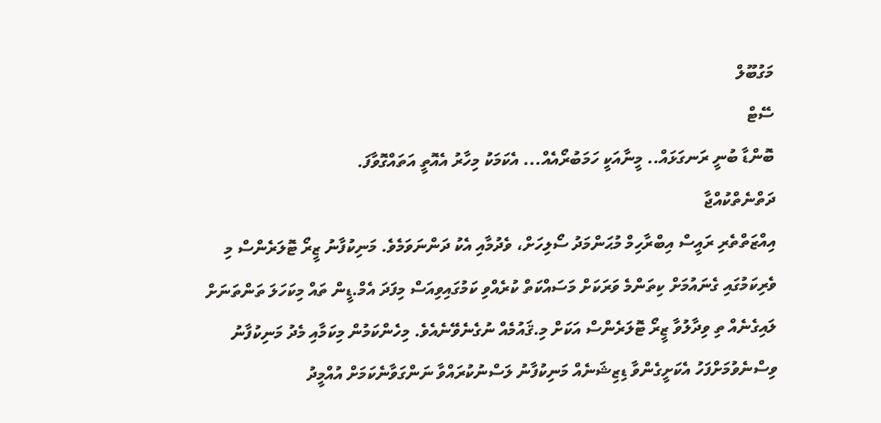މަގުބޫލް
ސޭޓް
ބޮންޑާ ބުނީ ރަނގަޅައް.. މީނާއަކީ ހަމަބުރޯއެއް... އެކަމަކު މިހާރު އެއޮތީ އަތައްގޮވާފަ.
ދަތްނެތްކުއްޖާ
އިއްޒަތްތެރި ރައީސް އިބްރާހިމް މުޙަންމަދު ސޯލިހަށް، ވެދުމާއި އެކު ދަންނަވަމެވެ. މަނިކުފާނު ޒީރޯ ޓޮލަރެންސް މި ވެރިކަމުގައި ގެނައުމަށް ކިތަންމެ ވަރަކަށް މަސައްކަތް ކުރެއްވި ކަމުގައިވިއަސް މިފަދަ އެމް.ޑީން ތައް މިކަހަލަ ތަންތަނަށް ލައިގެނެއް ތި ވިދާލުވާ ޒީރޯ ޓޮލަރެންސް އަކަށް މި.ޤައުމެއް ނުގެނެވޭނެއެވެ. މިހެންކަމުން މިކަމާއި މެދު މަނިކުފާނު ވިސްނެވުމަށްފަހު އެކަށީގެންވާ ޑިޒިޝަނެއް މަނިކުފާނު ލަސްނުކުރައްވާ ނަންގަވާނެކަމަށް އުއްމީދު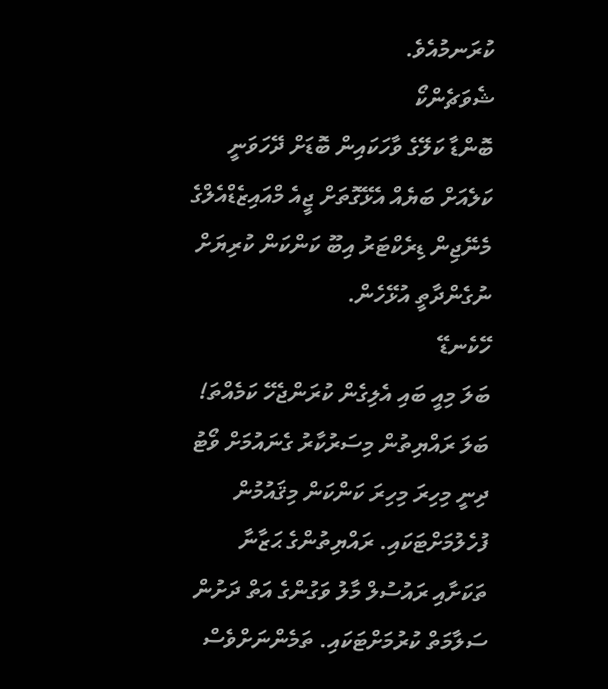ކުރަނމުއެވެ.
ޝެވަޗެންކޯ
ބޮންޑާ ކަލޭގެ ވާހަކައިން ބޮޑަށް ދޭހަވަނީ ކަލެއަށް ބަޔެއް އެޅޭގޮތަށް ޖީއެ މްއައިޒެޑްއެލްގެ މެނޭޖިން ޑިރެކްޓަރު އިބޫ ކަންކަން ކުރިޔަށް ނުގެންދާތީ އުޅޭހެން.
ހޭކެނޑޭ
ބަލަ މިއީ ބައި އެލިގެން ކުރަންޖެހޭ ކަމެއްތަ! ބަލަ ރައްޔިތުން މިސަރުކާރު ގެނައުމަށް ވޯޓު ދިނީ މިހިރަ މިހިރަ ކަންކަން މިޤައުމުން ފުހެލުމަށްޓަކައި. ރައްޔިތުންގެ ޙަޒާނާ ތަކަށާއި ރައުސުލް މާލު ވަގުންގެ އަތް ދަށުން ސަލާމަތް ކުރުމަށްޓަކައި. ތަމެންނަށްވެސް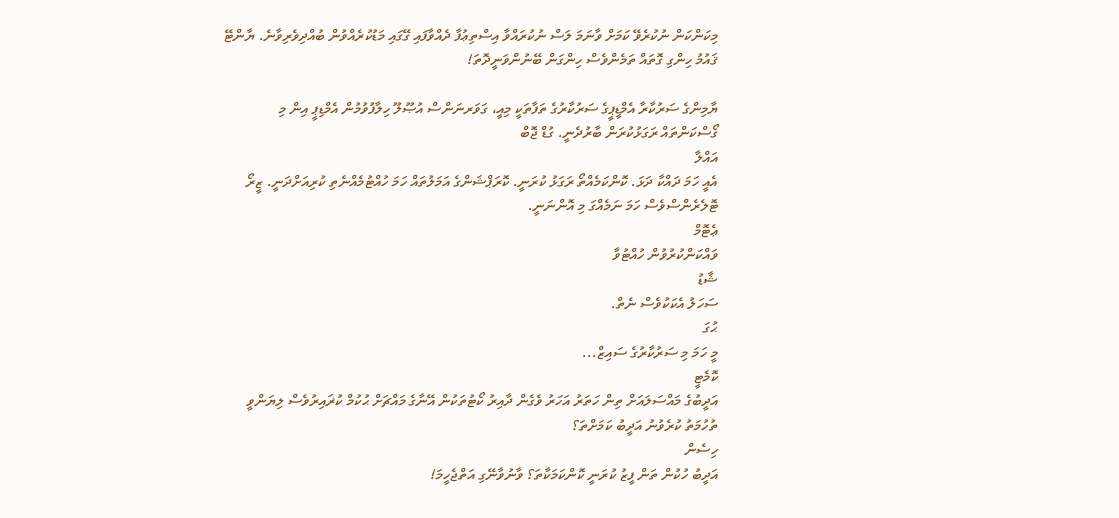މިކަންކަން ނުކުރެވޭ ކަމަށް ވާނަމަ ލަސް ނުކުރައްވާ އިސްތިޢުފާ ދެއްވާފައި ގޭގައި މަޑުކުރެއްވުން ބުއްދިވެރިވާނެ. ޔާންޓޭ ޤައުމު ހިންގި ގޮތައް ތަމެންވެސް ހިންގަން ބޭނުންވަނީދޮތަ!

ޔާމިންގެ ސަރުކާރާ އެމްޑީޕީގެ ސަރުކާރުގެ ތަފާތަކީ މިއީ، ގަވަރނަންސް އުޞޫލޫ ހިލާފުވުމުން އެމްޑިޕީ އިން މި ގޯސްކަންތައް ރަގަޅުކުރަން ބާރުދެނީ. ގުޑް ޖޮބް
އައްލާ
އެއީ ހަމަ ދައްކާ ދަޅަ. ކޮންކަމެއްތޯ ރަގަޅު ކުރަނީ. ކޮރަޕްޝަންގެ އަމަލުތައް ހަމަ ހުއްޓުމެއްނެތި ކުރިއަށްދަނީ. ޒީރޯ ޓޮލެރެންސްވެސް ހަމަ ނަމެއްގަ މި އޮންނަނީ.
ޢެޓޮމް
ވައްކަންކުރުވުން ހުއްޓުވާ
ޝާޑު
ސަހަލު އެކަކުވެސް ނެތް.
ޙުގަ
މީ ހަމަ މި ސަރުކާރުގެ ސައިޒް...
ކޮމެޓީ
އަދީބުގެ މައްސަލައަށް ތިން ހަތަރު އަހަރު ވެގެން ދާއިރު ކޯޓުތަކުން އޭނާގެ މައްޗަށް ޙުކުމް ކުޜައިރުވެސް ލިޔަންވީ ތުހުމަތު ކުރެވުނު އަދީބު ކަމަށްތަ؟
ހިސެން
އަދީބު ހުކުން ތަން ފީޒު ކުރަނީ ކޮންކަމަކާތަ؟ ވާނުވާނޭގި އަތްޖެހީމަ!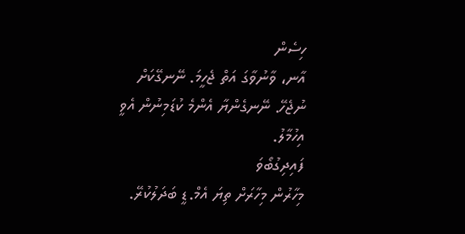ހިސެން
އާނ، ވާނުވާގަ އަތް ޖެހީމަ. ނޭނގޭކަށް ނުޖެހޭ. ނޭނގެންޔާ އެންމެ ކުޑަމިނުން އެވީ އިހުމާލު.
ފައިދިގުބޯވަ
މިހާރުން މިހާރަށް ތިޔަ އެމް.ޑީ ބަދަލުކުރޭ.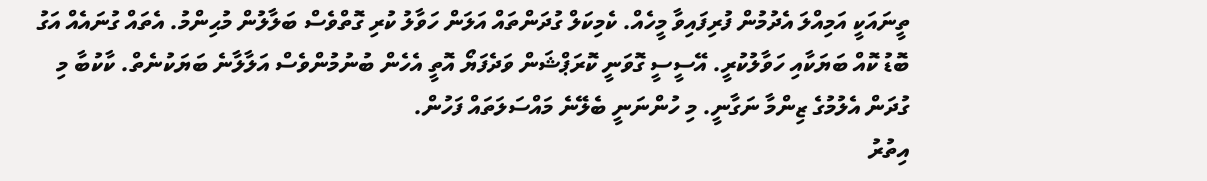ތީނައަކީ އަމިއްލަ އެދުމުން ފުރިފައިވާ މީހެއް. ކެމިކަލް ގުދަންތައް އަލަން ހަވާލު ކުރި ގޮތްވެސް ބަލާލުން މުޙިންމު. އެތައް ގުނައެއް އަގު ބޮޑު ކޮއް ބަޔަކާއި ހަވާލުކުރީ. އޭސީސީ ގޮވަނީ ކޮރަޕްޝަން ވަދެފަޔޯ އޮތީ އެހެން ބުނުމުންވެސް އަލާލާނެ ބަޔަކުނެތް. ކާކުބާ މި ގުދަން އެލުމުގެ ޒިންމާ ނަގާނީ. މި ހުންނަނީ ބެލޭނެ މައްސަލަތައް ފަހުން.
އިތުރު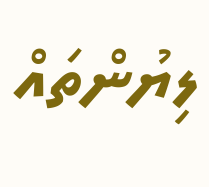ލިޔުންތައް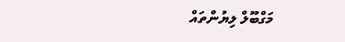މަގްބޫލް ލިޔުންތައް